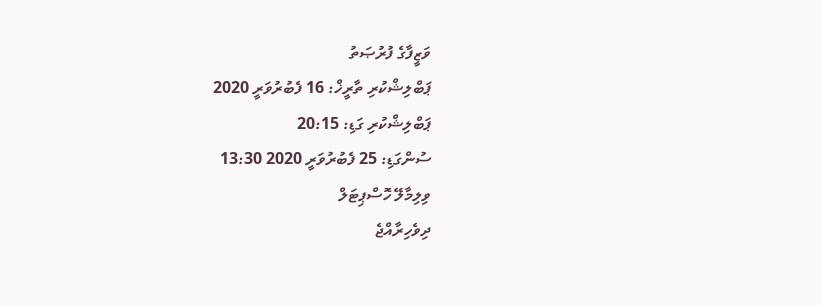ވަޒީފާގެ ފުރުޞަތު
ޕަބްލިޝްކުރި ތާރީޚް: 16 ފެބުރުވަރީ 2020
ޕަބްލިޝްކުރި ގަޑި: 20:15
ސުންގަޑި: 25 ފެބުރުވަރީ 2020 13:30
ވިލިމާލޭ ހޮސްޕިޓަލް
ދިވެހިރާއްޖެ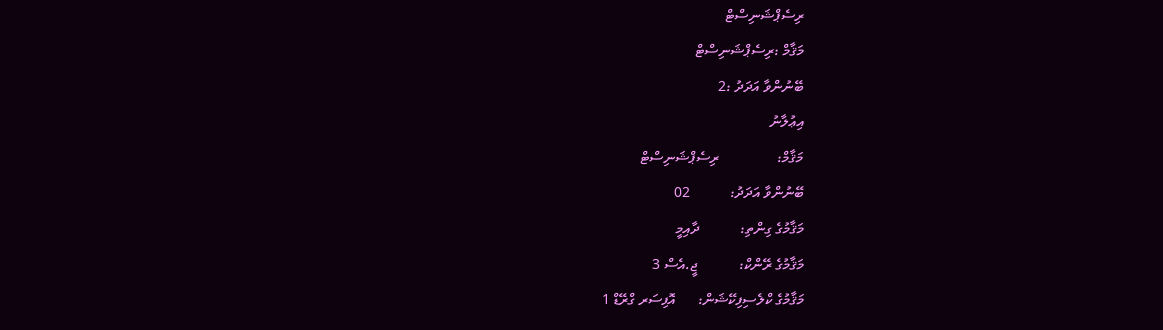ރިސެޕްޝަނިސްޓް
މަޤާމް :ރިސެޕްޝަނިސްޓް
ބޭނުންވާ އަދަދު :2
އިޢުލާނު
މަޤާމް:                ރިސެޕްޝަނިސްޓް
ބޭނުންވާ އަދަދު:           02
މަޤާމުގެ ގިންތި:           ދާއިމީ
މަޤާމުގެ ރޭންކް:           ޖީ.އެސް 3
މަޤާމުގެ ކްލެސިފިކޭޝަން:      އޮފިސަރ ގްރޭޑް 1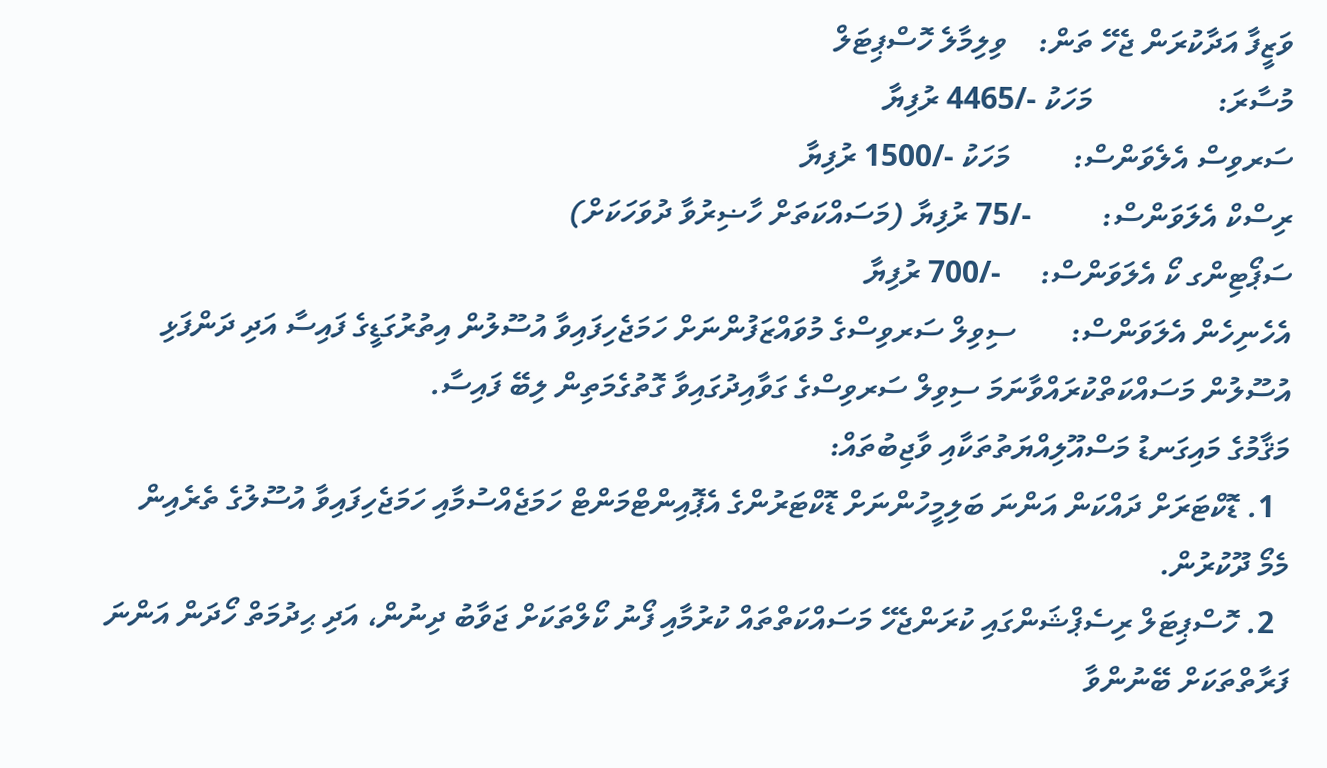ވަޒީފާ އަދާކުރަން ޖެހޭ ތަން:    ވިލިމާލެ ހޮސްޕިޓަލް
މުސާރަ:                މަހަކު -/4465 ރުފިޔާ
ސަރވިސް އެލެވަންސް:        މަހަކު -/1500 ރުފިޔާ
ރިސްކް އެލަވަންސް:         -/75 ރުފިޔާ (މަސައްކަތަށް ހާޟިރުވާ ދުވަހަކަށް)
ސަޕޯޓިންގ ކޯ އެލަވަންސް:     -/700 ރުފިޔާ
އެހެނިހެން އެލަވަންސް:       ސިވިލް ސަރވިސްގެ މުވައްޒަފުންނަށް ހަމަޖެހިފައިވާ އުސޫލުން އިތުރުގަޑީގެ ފައިސާ އަދި ދަންފަޅި އުސޫލުން މަސައްކަތްކުރައްވާނަމަ ސިވިލް ސަރވިސްގެ ގަވާއިދުގައިވާ ގޮތުގެމަތިން ލިބޭ ފައިސާ.
މަޤާމުގެ މައިގަނޑު މަސްއޫލިއްޔަތުތަކާއި ވާޖިބުތައް:
  1. ޑޮކްޓަރަށް ދައްކަން އަންނަ ބަލިމީހުންނަށް ޑޮކްޓަރުންގެ އެޕޮއިންޓްމަންޓް ހަމަޖެއްސުމާއި ހަމަޖެހިފައިވާ އުސޫލުގެ ތެރެއިން މެމޯ ދޫކުރުން.
  2. ހޮސްޕިޓަލް ރިސެޕްޝަންގައި ކުރަންޖެހޭ މަސައްކަތްތައް ކުރުމާއި ފޯނު ކޯލްތަކަށް ޖަވާބު ދިނުން، އަދި ޙިދުމަތް ހޯދަން އަންނަ ފަރާތްތަކަށް ބޭނުންވާ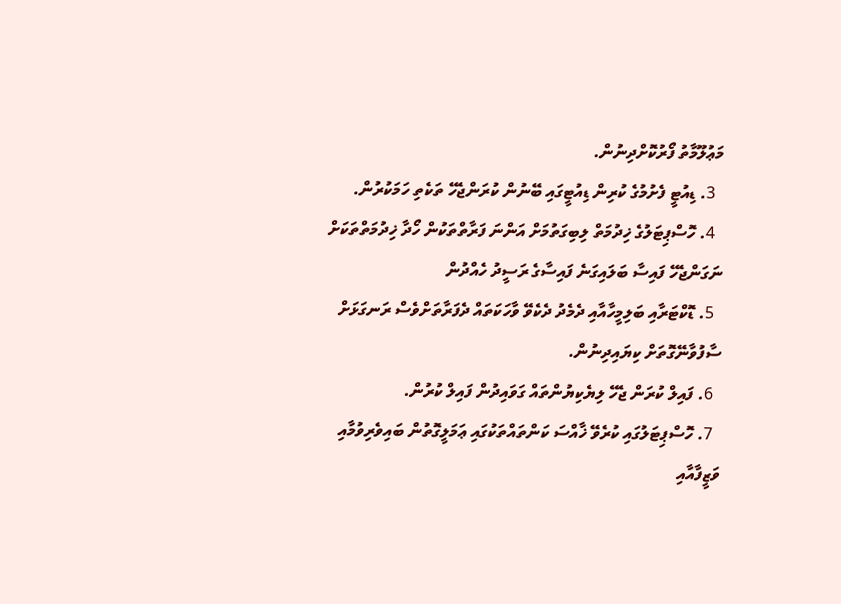މަޢުލޫމާތު ފޯރުކޮށްދިނުން.
  3. ޑިއުޓީ ފެށުމުގެ ކުރިން ޑިއުޓީގައި ބޭނުން ކުރަންޖެހޭ ތަކެތި ހަމަކުރުން.
  4. ހޮސްޕިޓަލުގެ ޚިދުމަތް ލިބިގަތުމަށް އަންނަ ފަރާތްތަކުން ހޯދާ ޚިދުމަތްތަކަށް ނަގަންޖެހޭ ފައިސާ ބަލައިގަނެ ފައިސާގެ ރަސީދު ހެއްދުން
  5. ޑޮކްޓަރާއި ބަލިމީހާއާއި ދެމެދު ދެކެވޭ ވާހަކަތައް ދެފަރާތަށްވެސް ރަނގަޅަށް ސާފުވާނޭގޮތަށް ކިޔައިދިނުން.
  6. ފައިލް ކުރަން ޖެހޭ ލިޔެކިޔުންތައް ގަވައިދުން ފައިލް ކުރުން.
  7. ހޮސްޕިޓަލުގައި ކުރެވޭ ޚާއްސަ ކަންތައްތަކުގައި ޢަމަލީގޮތުން ބައިވެރިވުމާއި ވަޒީފާއާއި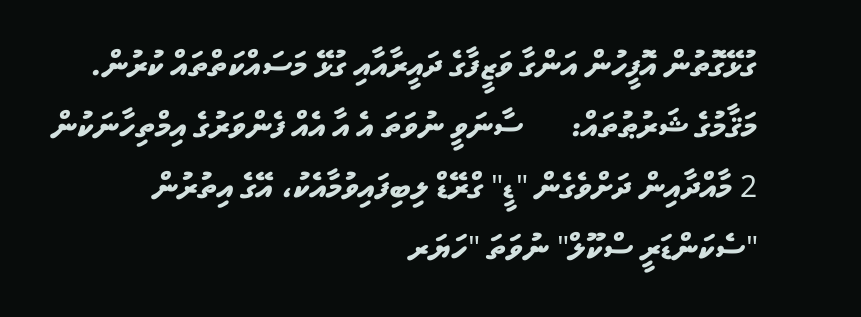ގުޅޭގޮތުން އޮފީހުން އަންގާ ވަޒީފާގެ ދައީރާއާއި ގުޅޭ މަސައްކަތްތައް ކުރުން.
މަޤާމުގެ ޝަރުޠުތައް:      ސާނަވީ ނުވަތަ އެ އާ އެއް ފެންވަރުގެ އިމްތިހާނަކުން 2 މާއްދާއިން ދަށްވެގެން "ޑީ" ގްރޭޑް ލިބިފައިވުމާއެކު، އޭގެ އިތުރުން "ސެކަންޑަރީ ސްކޫލް" ނުވަތަ "ހަޔަރ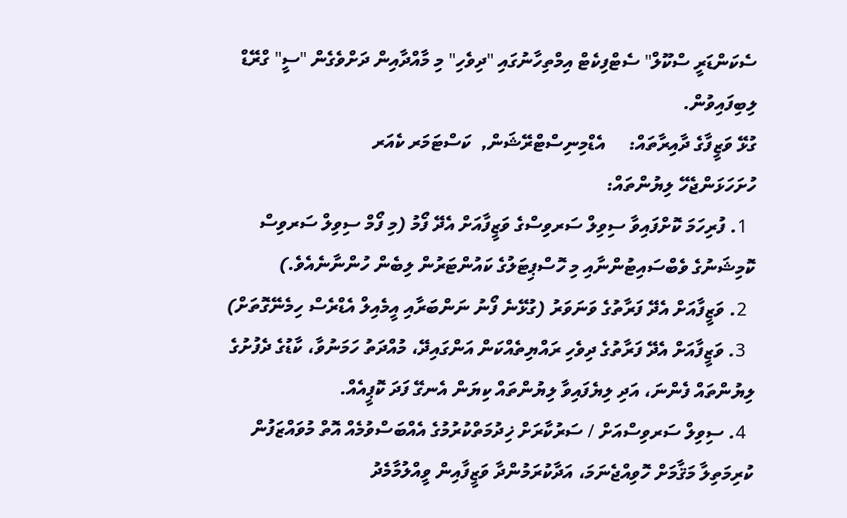ސެކަންޑަރީ ސްކޫލް" ސެޓްފިކެޓް އިމްތިހާނުގައި "ދިވެހި" މި މާއްދާއިން ދަށްވެގެން "ސީ" ގްރޭޑް ލިބިފައިވުން.
ގުޅޭ ވަޒީފާގެ ދާއިރާތައް:     އެޑްމިނިސްޓްރޭޝަން,  ކަސްޓަމަރ ކެއަރ
ހުށަހަޅަންޖެހޭ ލިޔުންތައް:
  1. ފުރިހަމަ ކޮށްފައިވާ ސިވިލް ސަރވިސްގެ ވަޒީފާއަށް އެދޭ ފޯމު (މި ފޯމް ސިވިލް ސަރވިސް ކޮމިޝަނުގެ ވެބްސައިޓުންނާއި މި ހޮސްޕިޓަލުގެ ކައުންޓަރުން ލިބެން ހުންނާނެއެވެ.)
  2. ވަޒީފާއަށް އެދޭ ފަރާތުގެ ވަނަވަރު (ގުޅޭނެ ފޯނު ނަންބަރާއި އީމެއިލް އެޑްރެސް ހިމެނޭގޮތަށް)
  3. ވަޒީފާއަށް އެދޭ ފަރާތުގެ ދިވެހި ރައްޔިތެއްކަން އަންގައިދޭ، މުއްދަތު ހަމަނުވާ، ކާޑުގެ ދެފުށުގެ ލިޔުންތައް ފެންނަ، އަދި ލިޔެފައިވާ ލިޔުންތައް ކިޔަން އެނގޭ ފަދަ ކޮޕީއެއް.
  4. ސިވިލް ސަރވިސްއަށް / ސަރުކާރަށް ޚިދުމަތްކުރުމުގެ އެއްބަސްވުމެއް އޮތް މުވައްޒަފުން ކުރިމަތިލާ މަޤާމަށް ހޮވިއްޖެނަމަ، އަދާކުރަމުންދާ ވަޒީފާއިން ވީއްލުމާމެދު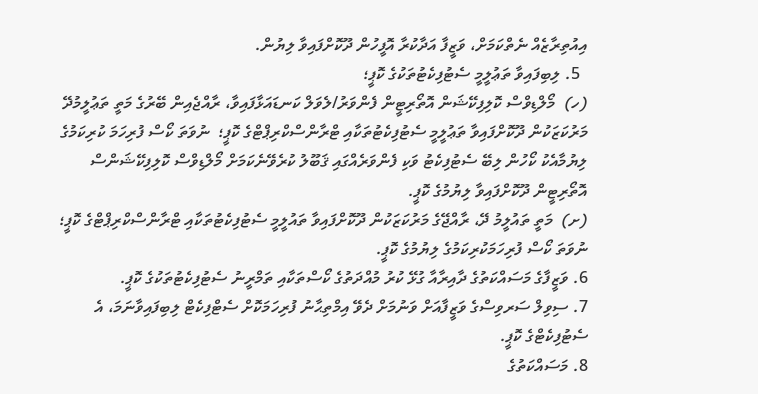އިއުތިރާޒެއް ނެތްކަމަށް، ވަޒީފާ އަދާކުރާ އޮފީހުން ދޫކޮށްފައިވާ ލިޔުން.
  5. ލިބިފައިވާ ތަޢުލީމީ ސެޓުފިކެޓުތަކުގެ ކޮޕީ؛
(ހ)  މޯލްޑިވްސް ކޮލިފިކޭޝަން އޮތޯރިޓީން ފެންވަރު/ލެވަލް ކަނޑައަޅާފައިވާ، ރާއްޖެއިން ބޭރުގެ މަތީ ތަޢުލީމުދޭ މަރުކަޒަކުން ދޫކޮށްފައިވާ ތަޢުލީމީ ސެޓުފިކެޓުތަކާއި ޓްރާންސްކްރިޕްޓްގެ ކޮޕީ؛  ނުވަތަ ކޯސް ފުރިހަމަ ކުރިކަމުގެ ލިޔުމާއެކު ކޯހުން ލިބޭ ސެޓުފިކެޓު ވަކި ފެންވަރެއްގައި ޤަބޫލު ކުރެވޭނެކަމަށް މޯލްޑިވްސް ކޮލިފިކޭޝަންސް އޮތޯރިޓީން ދޫކޮށްފައިވާ ލިޔުމުގެ ކޮޕީ.
(ށ)  މަތީ ތައުލީމު ދޭ، ރާއްޖޭގެ މަރުކަޒަކުން ދޫކޮށްފައިވާ ތައުލީމީ ސެޓުފިކެޓުތަކާއި ޓްރާންސްކްރިޕްޓްގެ ކޮޕީ؛ ނުވަތަ ކޯސް ފުރިހަމަކުރިކަމުގެ ލިޔުމުގެ ކޮޕީ.
6. ވަޒީފާގެ މަސައްކަތުގެ ދާއިރާއާ ގުޅޭ ކުރު މުއްދަތުގެ ކޯސްތަކާއި ތަމްރީނު ސެޓުފިކެޓުތަކުގެ ކޮޕީ.
7. ސިވިލް ސަރވިސްގެ ވަޒީފާއަށް ވަނުމަށް ދެވޭ އިމްތިޙާނު ފުރިހަމަކޮށް ސެޓްފިކެޓް ލިބިފައިވާނަމަ، އެ ސެޓުފިކެޓްގެ ކޮޕީ.
8. މަސައްކަތުގެ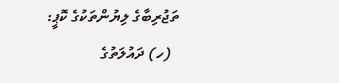ތަޖުރިބާގެ ލިޔުންތަކުގެ ކޮޕީ:
  (ހ) ދައުލަތުގެ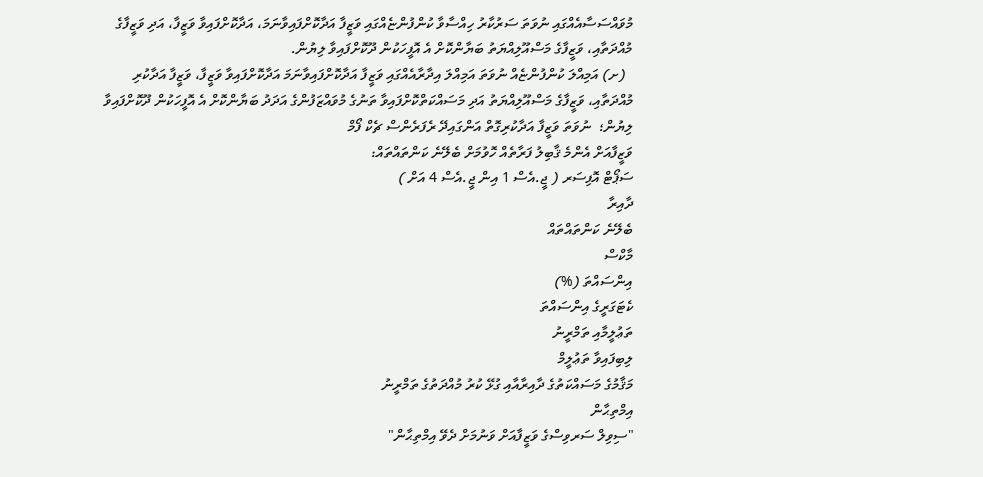މުވައްސަސާއެއްގައި ނުވަތަ ސަރުކާރު ހިއްސާވާ ކުންފުންޏެއްގައި ވަޒީފާ އަދާކޮށްފައިވާނަމަ، އަދާކޮށްފައިވާ ވަޒީފާ، އަދި ވަޒީފާގެ މުއްދަތާއި، ވަޒީފާގެ މަސްއޫލިއްޔަތު ބަޔާންކޮށް އެ އޮފީހަކުން ދޫކޮށްފައިވާ ލިޔުން.
  (ށ) އަމިއްލަ ކުންފުންޏެއް ނުވަތަ އަމިއްލަ އިދާރާއެއްގައި ވަޒީފާ އަދާކޮށްފައިވާނަމަ އަދާކޮށްފައިވާ ވަޒީފާ، ވަޒީފާ އަދާކުރި މުއްދަތާއި، ވަޒީފާގެ މަސްއޫލިއްޔަތު އަދި މަސައްކަތްކޮށްފައިވާ ތަނުގެ މުވައްޒަފުންގެ އަދަދު ބަޔާންކޮށް އެ އޮފީހަކުން ދޫކޮށްފައިވާ ލިޔުން؛  ނުވަތަ ވަޒީފާ އަދާކުރިގޮތް އަންގައިދޭ ރެފަރެންސް ޗެކް ފޯމް
ވަޒީފާއަށް އެންމެ ޤާބިލު ފަރާތެއް ހޮވުމަށް ބެލޭނެ ކަންތައްތައް:
ސަޕޯޓް އޮފިސަރ ( ޖީ.އެސް 1 އިން ޖީ.އެސް 4 އަށް )
ދާއިރާ
ބެލޭނެ ކަންތައްތައް
މާކްސް
އިންސައްތަ (%)
ކެޓަގަރީގެ އިންސައްތަ
ތަޢުލީމާއި ތަމްރީނު
ލިބިފައިވާ ތަޢުލީމް
މަޤާމުގެ މަސައްކަތުގެ ދާއިރާއާއި ގުޅޭ ކުރު މުއްދަތުގެ ތަމްރީނު
އިމްތިޙާން
"ސިވިލް ސަރވިސްގެ ވަޒީފާއަށް ވަނުމަށް ދެވޭ އިމްތިޙާން"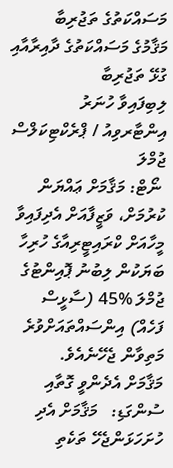މަސައްކަތުގެ ތަޖުރިބާ
މަޤާމުގެ މަސައްކަތުގެ ދާއިރާއާއި ގުޅޭ ތަޖުރިބާ
ލިބިފައިވާ ހުނަރު
އިންޓާރވިއު / ޕްރެކްޓިކަލްސް
ޖުމްލަ
 ނޯޓް: މަޤާމަށް ޢައްޔަން ކުރުމަށް، ވަޒީފާއަށް އެދިފައިވާ މީހާއަށް ކްރައިޓީރިއާގެ ހުރިހާ ބަޔަކުން ލިބުނު ޕޮއިންޓުގެ ޖުމްލަ %45 (ސާޅީސް ފަހެއް) އިންސައްތައަށްވުރެ މަތިވާން ޖެހޭނެއެވެ.
މަޤާމަށް އެދެންވީ ގޮތާއި ސުންގަޑި:   މަޤާމަށް އެދި ހުށަހަޅަންޖެހޭ ތަކެތި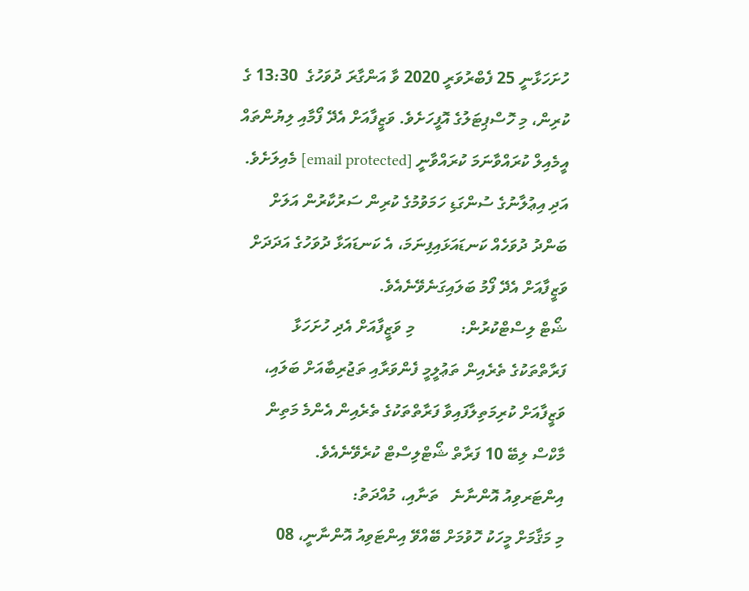ހުށަހަޅާނީ 25 ފެބްރުވަރީ 2020 ވާ އަންގާރަ ދުވަހުގެ  13:30 ގެ ކުރިން، މި ހޮސްޕިޓަލުގެ އޮފީހަށެވެ. ވަޒީފާއަށް އެދޭ ފޯމާއި ލިޔުންތައް އީމެއިލް ކުރައްވާނަމަ ކުރައްވާނީ [email protected] މެއިލަށެވެ. އަދި އިޢުލާނުގެ ސުންގަޑި ހަމަވުމުގެ ކުރިން ސަރުކާރުން އަލަށް ބަންދު ދުވަހެއް ކަނޑައަޅައިފިނަމަ، އެ ކަނޑައަޅާ ދުވަހުގެ އަދަދަށް ވަޒީފާއަށް އެދޭ ފޯމު ބަލައިގަނެވޭނެއެވެ.
ޝޯޓް ލިސްޓްކުރުން:           މި ވަޒީފާއަށް އެދި ހުށަހަޅާ ފަރާތްތަކުގެ ތެރެއިން ތަޢުލީމީ ފެންވަރާއި ތަޖުރިބާއަށް ބަލައި، ވަޒީފާއަށް ކުރިމަތިލާފައިވާ ފަރާތްތަކުގެ ތެރެއިން އެންމެ މަތިން މާކްސް ލިބޭ 10 ފަރާތް ޝޯޓްލިސްޓް ކުރެވޭނެއެވެ.
އިންޓަރވިއު އޮންނާނެ   ތަނާއި، މުއްދަތު:
މި މަޤާމަށް މީހަކު ހޮވުމަށް ބޭއްވޭ އިންޓަވިއު އޮންނާނީ، 08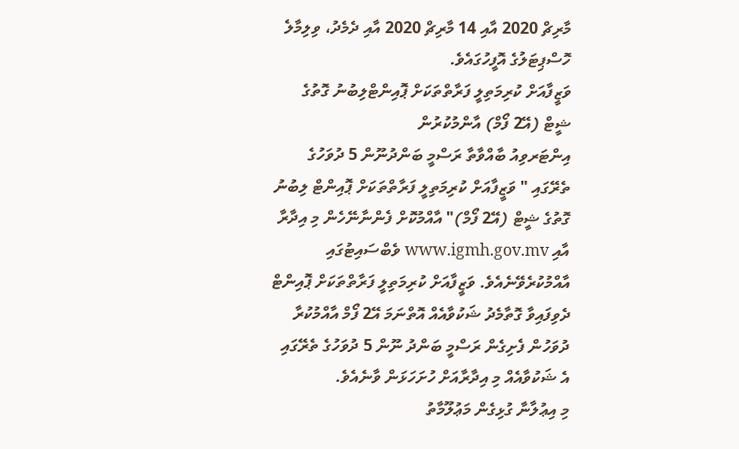މާރިޗް 2020 އާއި 14 މާރިޗް 2020 އާއި ދެމެދު، ވިލިމާލެ ހޮސްޕިޓަލުގެ އޮފީހުގައެވެ.
ވަޒީފާއަށް ކުރިމަތިލީ ފަރާތްތަކަށް ޕޮއިންޓްލިބުނު ގޮތުގެ ޝީޓް (އޭ2 ފޯމް) އާންމުކުރުން
އިންޓަރވިއު ބާއްވާތާ ރަސްމީ ބަންދުނޫން 5 ދުވަހުގެ ތެރޭގައި " ވަޒީފާއަށް ކުރިމަތިލީ ފަރާތްތަކަށް ޕޮއިންޓް ލިބުނު ގޮތުގެ ޝީޓް (އޭ2 ފޯމް)" އާއްމުކޮށް ފެންނާނޭހެން މި އިދާރާ އާއި www.igmh.gov.mv ވެބްސައިޓުގައި އާއްމުކުރެވޭނެއެވެ. ވަޒީފާއަށް ކުރިމަތިލީ ފަރާތްތަކަށް ޕޮއިންޓް ދެވިފައިވާ ގޮތާމެދު ޝަކުވާއެއް އޮތްނަމަ އޭ2 ފޯމް އާއްމުކުރާ ދުވަހުން ފެށިގެން ރަސްމީ ބަންދު ނޫން 5 ދުވަހުގެ ތެރޭގައި އެ ޝަކުވާއެއް މި އިދާރާއަށް ހުށަހަޅަން ވާނެއެވެ.
މި އިޢުލާނާ ގުޅިގެން މަޢުލޫމާތު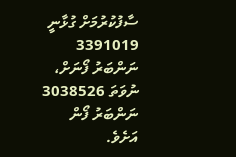ސާފުކުރުމަށް ގުޅާނީ 3391019 ނަންބަރު ފޯނަށް، ނުވަތަ 3038526 ނަންބަރު ފޯން އަށެވެ.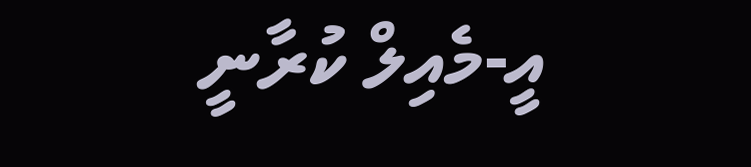އީ-މެއިލް ކުރާނީ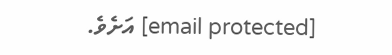[email protected] އަށެވެ.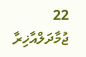22 ޖުމާދަލްއާޚިރާ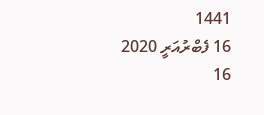1441
16 ފެބްރުއަރީ 2020
16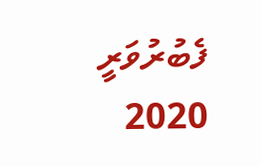ފެބުރުވަރީ 2020